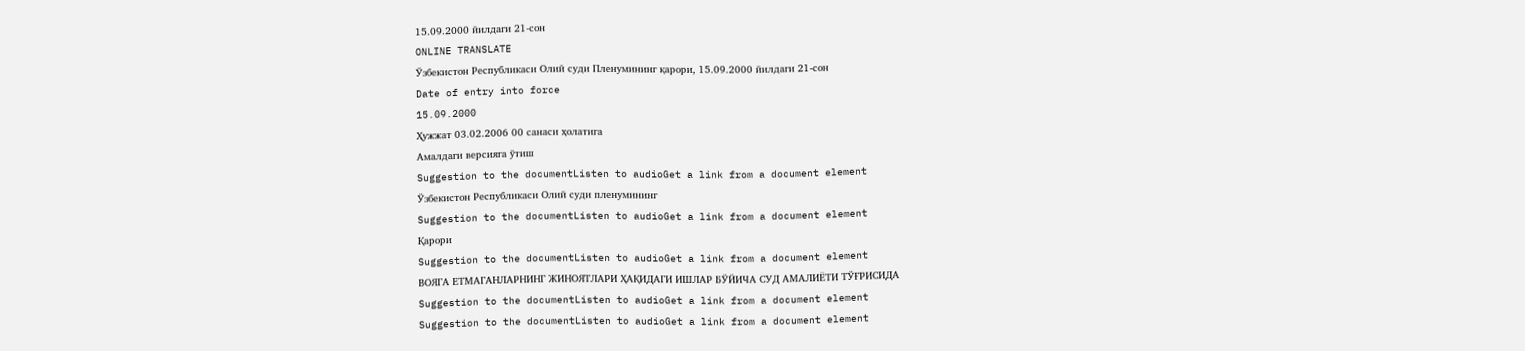15.09.2000 йилдаги 21-сон
ONLINE TRANSLATE
Ўзбекистон Республикаси Олий суди Пленумининг қарори, 15.09.2000 йилдаги 21-сон
Date of entry into force
15.09.2000
Ҳужжат 03.02.2006 00 санаси ҳолатига
Амалдаги версияга ўтиш
Suggestion to the documentListen to audioGet a link from a document element
Ўзбекистон Республикаси Олий суди пленумининг
Suggestion to the documentListen to audioGet a link from a document element
Қарори
Suggestion to the documentListen to audioGet a link from a document element
ВОЯГА ЕТМАГАНЛАРНИНГ ЖИНОЯТЛАРИ ҲАҚИДАГИ ИШЛАР БЎЙИЧА СУД АМАЛИЁТИ ТЎҒРИСИДА
Suggestion to the documentListen to audioGet a link from a document element
Suggestion to the documentListen to audioGet a link from a document element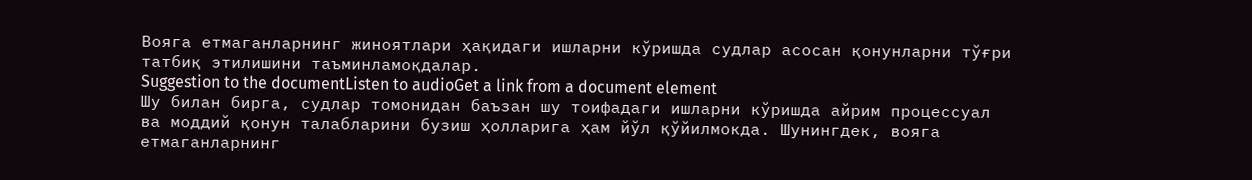Вояга етмаганларнинг жиноятлари ҳақидаги ишларни кўришда судлар асосан қонунларни тўғри татбиқ этилишини таъминламоқдалар.
Suggestion to the documentListen to audioGet a link from a document element
Шу билан бирга, судлар томонидан баъзан шу тоифадаги ишларни кўришда айрим процессуал ва моддий қонун талабларини бузиш ҳолларига ҳам йўл қўйилмокда. Шунингдек, вояга етмаганларнинг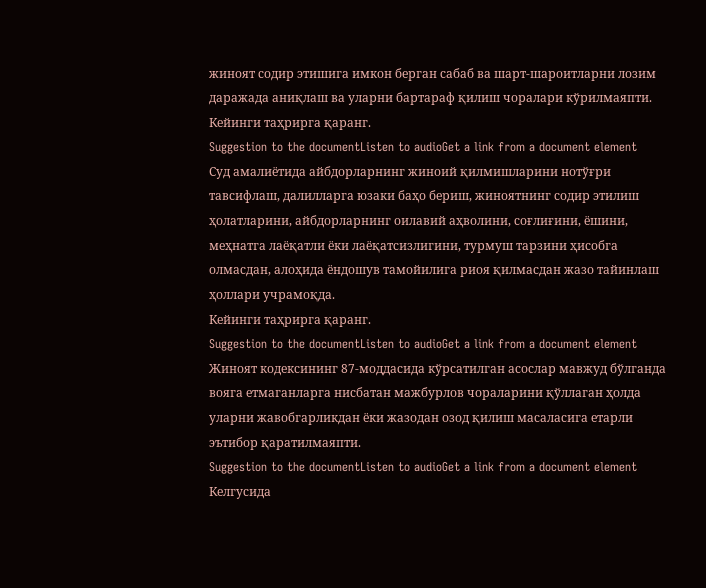жиноят содир этишига имкон берган сабаб ва шарт-шароитларни лозим даражада аниқлаш ва уларни бартараф қилиш чоралари кўрилмаяпти.
Кейинги таҳрирга қаранг.
Suggestion to the documentListen to audioGet a link from a document element
Суд амалиётида айбдорларнинг жиноий қилмишларини нотўғри тавсифлаш, далилларга юзаки баҳо бериш, жиноятнинг содир этилиш ҳолатларини, айбдорларнинг оилавий аҳволини, соғлиғини, ёшини, меҳнатга лаёқатли ёки лаёқатсизлигини, турмуш тарзини ҳисобга олмасдан, алоҳида ёндошув тамойилига риоя қилмасдан жазо тайинлаш ҳоллари учрамоқда.
Кейинги таҳрирга қаранг.
Suggestion to the documentListen to audioGet a link from a document element
Жиноят кодексининг 87-моддасида кўрсатилган асослар мавжуд бўлганда вояга етмаганларга нисбатан мажбурлов чораларини қўллаган ҳолда уларни жавобгарликдан ёки жазодан озод қилиш масаласига етарли эътибор қаратилмаяпти.
Suggestion to the documentListen to audioGet a link from a document element
Келгусида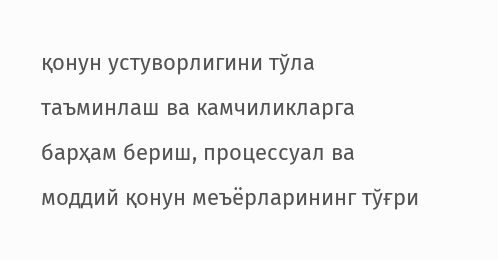қонун устуворлигини тўла таъминлаш ва камчиликларга барҳам бериш, процессуал ва моддий қонун меъёрларининг тўғри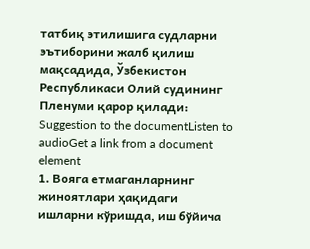татбиқ этилишига судларни эътиборини жалб қилиш мақсадида, Ўзбекистон Республикаси Олий судининг Пленуми қарор қилади:
Suggestion to the documentListen to audioGet a link from a document element
1. Вояга етмаганларнинг жиноятлари ҳақидаги ишларни кўришда, иш бўйича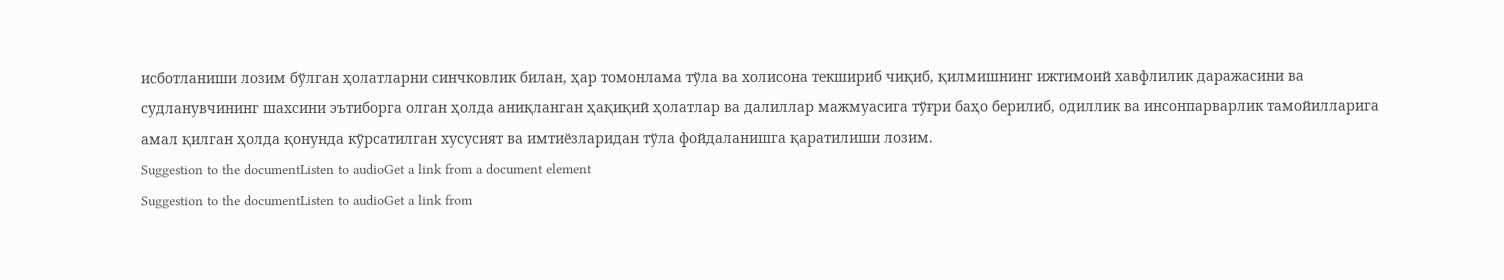исботланиши лозим бўлган ҳолатларни синчковлик билан, ҳар томонлама тўла ва холисона текшириб чиқиб, қилмишнинг ижтимоий хавфлилик даражасини ва судланувчининг шахсини эътиборга олган ҳолда аниқланган ҳақиқий ҳолатлар ва далиллар мажмуасига тўғри баҳо берилиб, одиллик ва инсонпарварлик тамойилларига амал қилган ҳолда қонунда кўрсатилган хусусият ва имтиёзларидан тўла фойдаланишга қаратилиши лозим.
Suggestion to the documentListen to audioGet a link from a document element
Suggestion to the documentListen to audioGet a link from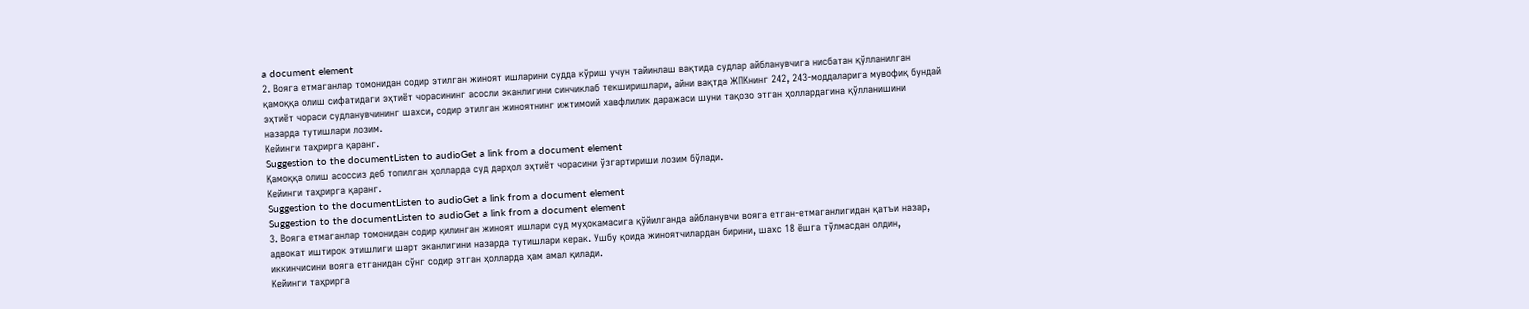a document element
2. Вояга етмаганлар томонидан содир этилган жиноят ишларини судда кўриш учун тайинлаш вақтида судлар айбланувчига нисбатан қўлланилган қамоққа олиш сифатидаги эҳтиёт чорасининг асосли эканлигини синчиклаб текширишлари, айни вақтда ЖПКнинг 242, 243-моддаларига мувофиқ бундай эҳтиёт чораси судланувчининг шахси, содир этилган жиноятнинг ижтимоий хавфлилик даражаси шуни тақозо этган ҳоллардагина қўлланишини назарда тутишлари лозим.
Кейинги таҳрирга қаранг.
Suggestion to the documentListen to audioGet a link from a document element
Қамоққа олиш асоссиз деб топилган ҳолларда суд дарҳол эҳтиёт чорасини ўзгартириши лозим бўлади.
Кейинги таҳрирга қаранг.
Suggestion to the documentListen to audioGet a link from a document element
Suggestion to the documentListen to audioGet a link from a document element
3. Вояга етмаганлар томонидан содир қилинган жиноят ишлари суд муҳокамасига қўйилганда айбланувчи вояга етган-етмаганлигидан қатъи назар, адвокат иштирок этишлиги шарт эканлигини назарда тутишлари керак. Ушбу қоида жиноятчилардан бирини, шахс 18 ёшга тўлмасдан олдин, иккинчисини вояга етганидан сўнг содир этган ҳолларда ҳам амал қилади.
Кейинги таҳрирга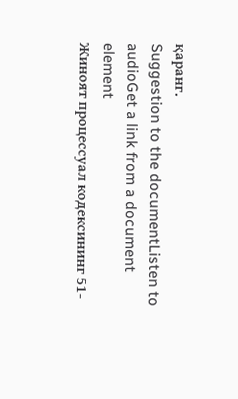қаранг.
Suggestion to the documentListen to audioGet a link from a document element
Жиноят процессуал кодексининг 51-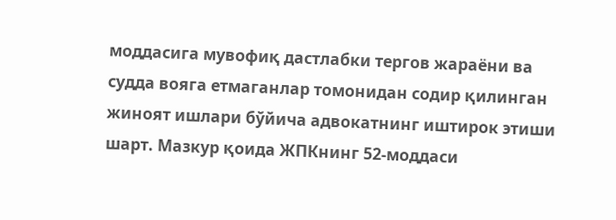моддасига мувофиқ дастлабки тергов жараёни ва судда вояга етмаганлар томонидан содир қилинган жиноят ишлари бўйича адвокатнинг иштирок этиши шарт. Мазкур қоида ЖПКнинг 52-моддаси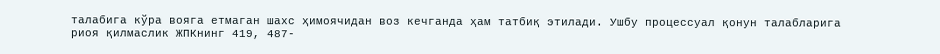талабига кўра вояга етмаган шахс ҳимоячидан воз кечганда ҳам татбиқ этилади. Ушбу процессуал қонун талабларига риоя қилмаслик ЖПКнинг 419, 487-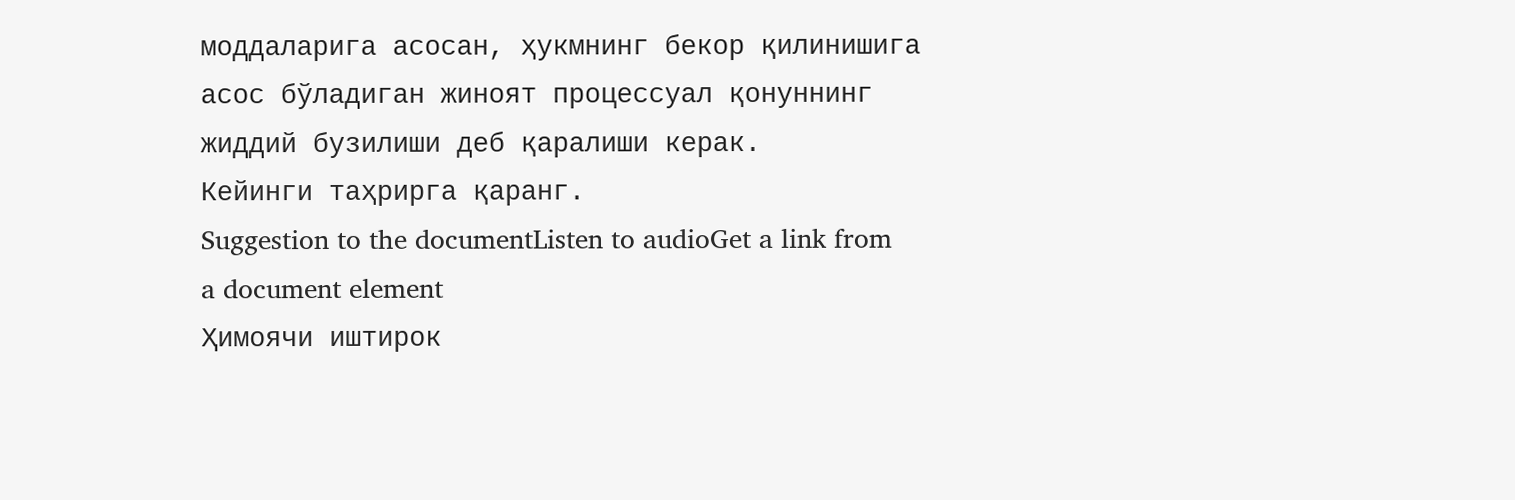моддаларига асосан, ҳукмнинг бекор қилинишига асос бўладиган жиноят процессуал қонуннинг жиддий бузилиши деб қаралиши керак.
Кейинги таҳрирга қаранг.
Suggestion to the documentListen to audioGet a link from a document element
Ҳимоячи иштирок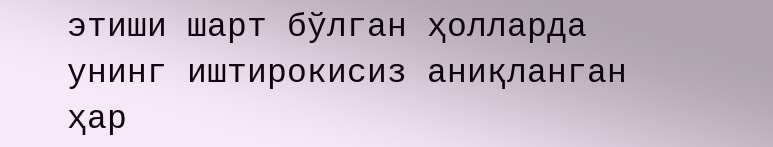этиши шарт бўлган ҳолларда унинг иштирокисиз аниқланган ҳар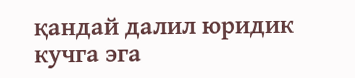қандай далил юридик кучга эга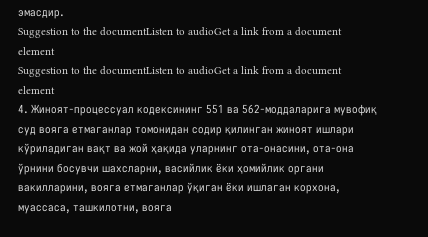эмасдир.
Suggestion to the documentListen to audioGet a link from a document element
Suggestion to the documentListen to audioGet a link from a document element
4. Жиноят-процессуал кодексининг 551 ва 562-моддаларига мувофиқ суд вояга етмаганлар томонидан содир қилинган жиноят ишлари кўриладиган вақт ва жой ҳақида уларнинг ота-онасини, ота-она ўрнини босувчи шахсларни, васийлик ёки ҳомийлик органи вакилларини, вояга етмаганлар ўқиган ёки ишлаган корхона, муассаса, ташкилотни, вояга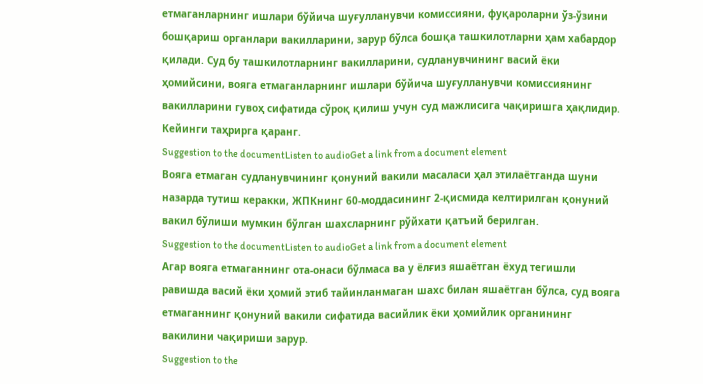етмаганларнинг ишлари бўйича шуғулланувчи комиссияни, фуқароларни ўз-ўзини бошқариш органлари вакилларини, зарур бўлса бошқа ташкилотларни ҳам хабардор қилади. Суд бу ташкилотларнинг вакилларини, судланувчининг васий ёки ҳомийсини, вояга етмаганларнинг ишлари бўйича шуғулланувчи комиссиянинг вакилларини гувоҳ сифатида сўроқ қилиш учун суд мажлисига чақиришга ҳақлидир.
Кейинги таҳрирга қаранг.
Suggestion to the documentListen to audioGet a link from a document element
Вояга етмаган судланувчининг қонуний вакили масаласи ҳал этилаётганда шуни назарда тутиш керакки, ЖПКнинг 60-моддасининг 2-қисмида келтирилган қонуний вакил бўлиши мумкин бўлган шахсларнинг рўйхати қатъий берилган.
Suggestion to the documentListen to audioGet a link from a document element
Агар вояга етмаганнинг ота-онаси бўлмаса ва у ёлғиз яшаётган ёхуд тегишли равишда васий ёки ҳомий этиб тайинланмаган шахс билан яшаётган бўлса, суд вояга етмаганнинг қонуний вакили сифатида васийлик ёки ҳомийлик органининг вакилини чақириши зарур.
Suggestion to the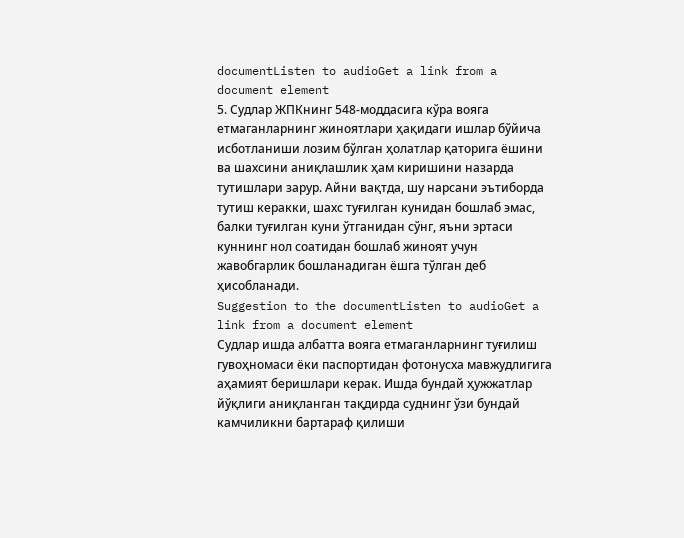documentListen to audioGet a link from a document element
5. Судлар ЖПКнинг 548-моддасига кўра вояга етмаганларнинг жиноятлари ҳақидаги ишлар бўйича исботланиши лозим бўлган ҳолатлар қаторига ёшини ва шахсини аниқлашлик ҳам киришини назарда тутишлари зарур. Айни вақтда, шу нарсани эътиборда тутиш керакки, шахс туғилган кунидан бошлаб эмас, балки туғилган куни ўтганидан сўнг, яъни эртаси куннинг нол соатидан бошлаб жиноят учун жавобгарлик бошланадиган ёшга тўлган деб ҳисобланади.
Suggestion to the documentListen to audioGet a link from a document element
Судлар ишда албатта вояга етмаганларнинг туғилиш гувоҳномаси ёки паспортидан фотонусха мавжудлигига аҳамият беришлари керак. Ишда бундай ҳужжатлар йўқлиги аниқланган тақдирда суднинг ўзи бундай камчиликни бартараф қилиши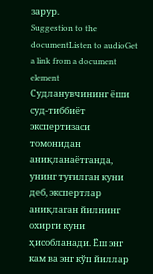зарур.
Suggestion to the documentListen to audioGet a link from a document element
Судланувчининг ёши суд-тиббиёт экспертизаси томонидан аниқланаётганда, унинг туғилган куни деб, экспертлар аниқлаган йилнинг охирги куни ҳисобланади. Ёш энг кам ва энг кўп йиллар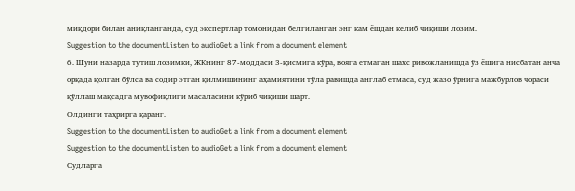миқдори билан аниқланганда, суд экспертлар томонидан белгиланган энг кам ёшдан келиб чиқиши лозим.
Suggestion to the documentListen to audioGet a link from a document element
6. Шуни назарда тутиш лозимки, ЖКнинг 87-моддаси 3-қисмига кўра, вояга етмаган шахс ривожланишда ўз ёшига нисбатан анча орқада қолган бўлса ва содир этган қилмишининг аҳамиятини тўла равишда англаб етмаса, суд жазо ўрнига мажбурлов чораси қўллаш мақсадга мувофиқлиги масаласини кўриб чиқиши шарт.
Олдинги таҳрирга қаранг.
Suggestion to the documentListen to audioGet a link from a document element
Suggestion to the documentListen to audioGet a link from a document element
Судларга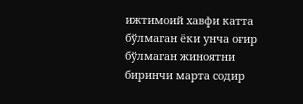ижтимоий хавфи катта бўлмаган ёки унча оғир бўлмаган жиноятни биринчи марта содир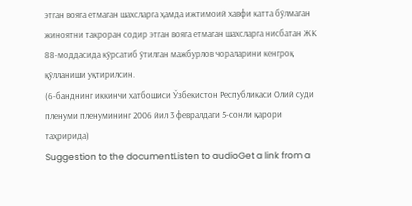этган вояга етмаган шахсларга ҳамда ижтимоий хавфи катта бўлмаган жиноятни такроран содир этган вояга етмаган шахсларга нисбатан ЖК 88-моддасида кўрсатиб ўтилган мажбурлов чораларини кенгроқ қўлланиши уқтирилсин.
(6-банднинг иккинчи хатбошиси Ўзбекистон Республикаси Олий суди пленуми пленумининг 2006 йил 3 февралдаги 5-сонли қарори таҳририда)
Suggestion to the documentListen to audioGet a link from a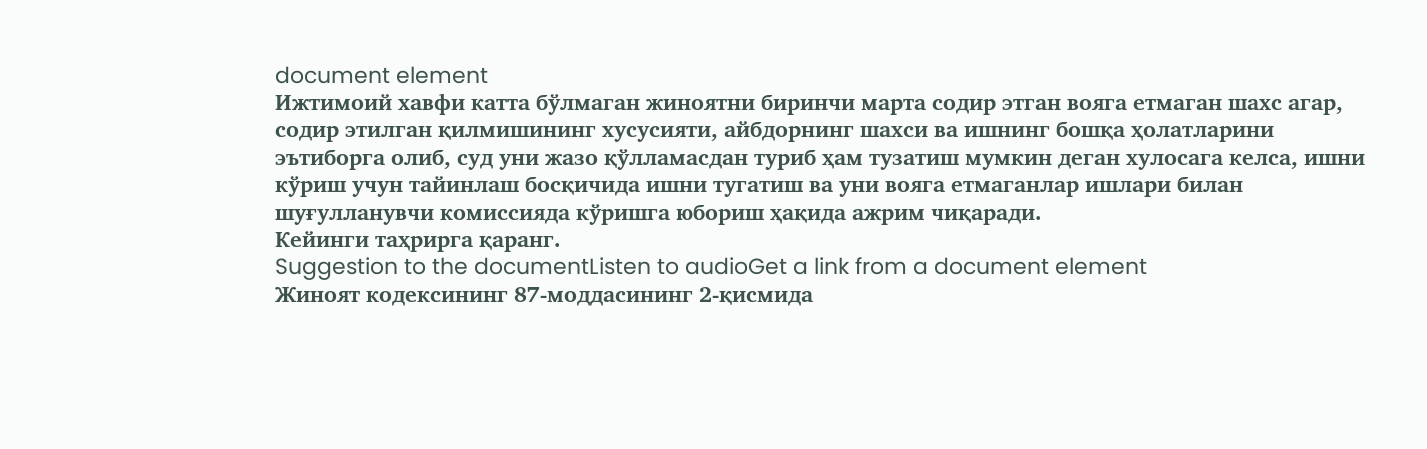document element
Ижтимоий хавфи катта бўлмаган жиноятни биринчи марта содир этган вояга етмаган шахс агар, содир этилган қилмишининг хусусияти, айбдорнинг шахси ва ишнинг бошқа ҳолатларини эътиборга олиб, суд уни жазо қўлламасдан туриб ҳам тузатиш мумкин деган хулосага келса, ишни кўриш учун тайинлаш босқичида ишни тугатиш ва уни вояга етмаганлар ишлари билан шуғулланувчи комиссияда кўришга юбориш ҳақида ажрим чиқаради.
Кейинги таҳрирга қаранг.
Suggestion to the documentListen to audioGet a link from a document element
Жиноят кодексининг 87-моддасининг 2-қисмида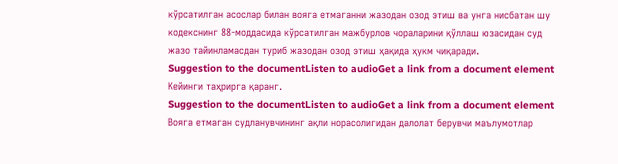кўрсатилган асослар билан вояга етмаганни жазодан озод этиш ва унга нисбатан шу кодекснинг 88-моддасида кўрсатилган мажбурлов чораларини қўллаш юзасидан суд жазо тайинламасдан туриб жазодан озод этиш ҳақида ҳукм чиқаради.
Suggestion to the documentListen to audioGet a link from a document element
Кейинги таҳрирга қаранг.
Suggestion to the documentListen to audioGet a link from a document element
Вояга етмаган судланувчининг ақли норасолигидан далолат берувчи маълумотлар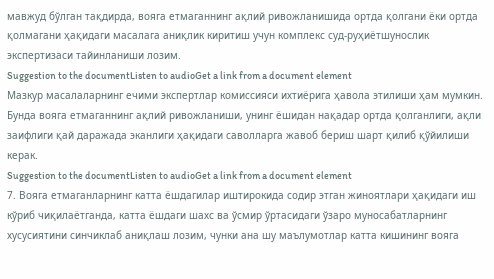мавжуд бўлган тақдирда, вояга етмаганнинг ақлий ривожланишида ортда қолгани ёки ортда қолмагани ҳақидаги масалага аниқлик киритиш учун комплекс суд-руҳиётшунослик экспертизаси тайинланиши лозим.
Suggestion to the documentListen to audioGet a link from a document element
Мазкур масалаларнинг ечими экспертлар комиссияси ихтиёрига ҳавола этилиши ҳам мумкин. Бунда вояга етмаганнинг ақлий ривожланиши, унинг ёшидан нақадар ортда қолганлиги, ақли заифлиги қай даражада эканлиги ҳақидаги саволларга жавоб бериш шарт қилиб қўйилиши керак.
Suggestion to the documentListen to audioGet a link from a document element
7. Вояга етмаганларнинг катта ёшдагилар иштирокида содир этган жиноятлари ҳақидаги иш кўриб чиқилаётганда, катта ёшдаги шахс ва ўсмир ўртасидаги ўзаро муносабатларнинг хусусиятини синчиклаб аниқлаш лозим, чунки ана шу маълумотлар катта кишининг вояга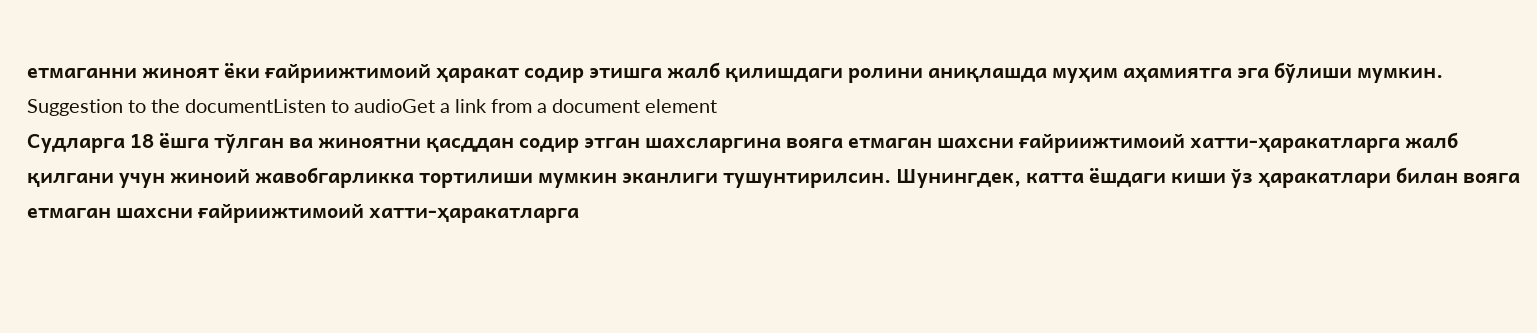етмаганни жиноят ёки ғайриижтимоий ҳаракат содир этишга жалб қилишдаги ролини аниқлашда муҳим аҳамиятга эга бўлиши мумкин.
Suggestion to the documentListen to audioGet a link from a document element
Судларга 18 ёшга тўлган ва жиноятни қасддан содир этган шахсларгина вояга етмаган шахсни ғайриижтимоий хатти-ҳаракатларга жалб қилгани учун жиноий жавобгарликка тортилиши мумкин эканлиги тушунтирилсин. Шунингдек, катта ёшдаги киши ўз ҳаракатлари билан вояга етмаган шахсни ғайриижтимоий хатти-ҳаракатларга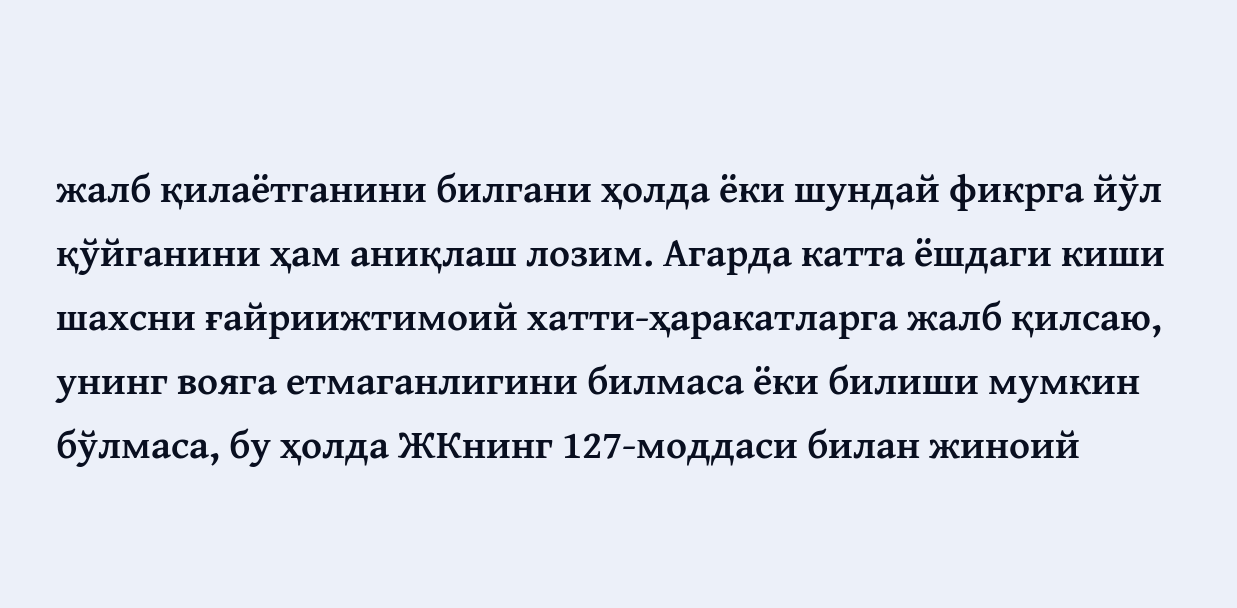жалб қилаётганини билгани ҳолда ёки шундай фикрга йўл қўйганини ҳам аниқлаш лозим. Агарда катта ёшдаги киши шахсни ғайриижтимоий хатти-ҳаракатларга жалб қилсаю, унинг вояга етмаганлигини билмаса ёки билиши мумкин бўлмаса, бу ҳолда ЖКнинг 127-моддаси билан жиноий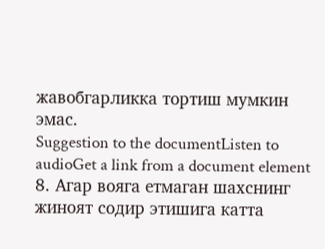жавобгарликка тортиш мумкин эмас.
Suggestion to the documentListen to audioGet a link from a document element
8. Агар вояга етмаган шахснинг жиноят содир этишига катта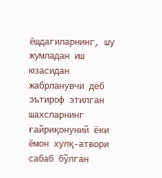ёшдагиларнинг, шу жумладан иш юзасидан жабрланувчи деб эътироф этилган шахсларнинг ғайриқонуний ёки ёмон хулқ-атвори сабаб бўлган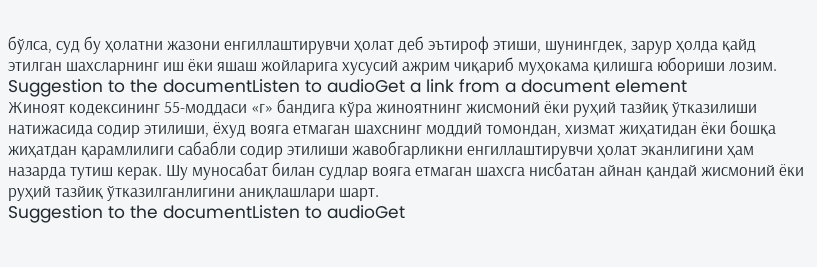бўлса, суд бу ҳолатни жазони енгиллаштирувчи ҳолат деб эътироф этиши, шунингдек, зарур ҳолда қайд этилган шахсларнинг иш ёки яшаш жойларига хусусий ажрим чиқариб муҳокама қилишга юбориши лозим.
Suggestion to the documentListen to audioGet a link from a document element
Жиноят кодексининг 55-моддаси «г» бандига кўра жиноятнинг жисмоний ёки руҳий тазйиқ ўтказилиши натижасида содир этилиши, ёхуд вояга етмаган шахснинг моддий томондан, хизмат жиҳатидан ёки бошқа жиҳатдан қарамлилиги сабабли содир этилиши жавобгарликни енгиллаштирувчи ҳолат эканлигини ҳам назарда тутиш керак. Шу муносабат билан судлар вояга етмаган шахсга нисбатан айнан қандай жисмоний ёки руҳий тазйиқ ўтказилганлигини аниқлашлари шарт.
Suggestion to the documentListen to audioGet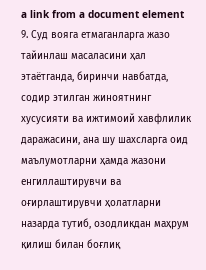a link from a document element
9. Суд вояга етмаганларга жазо тайинлаш масаласини ҳал этаётганда, биринчи навбатда, содир этилган жиноятнинг хусусияти ва ижтимоий хавфлилик даражасини, ана шу шахсларга оид маълумотларни ҳамда жазони енгиллаштирувчи ва оғирлаштирувчи ҳолатларни назарда тутиб, озодликдан маҳрум қилиш билан боғлиқ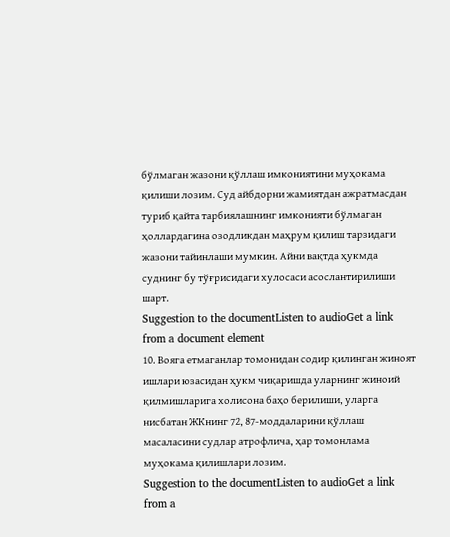бўлмаган жазони қўллаш имкониятини муҳокама қилиши лозим. Суд айбдорни жамиятдан ажратмасдан туриб қайта тарбиялашнинг имконияти бўлмаган ҳоллардагина озодликдан маҳрум қилиш тарзидаги жазони тайинлаши мумкин. Айни вақтда ҳукмда суднинг бу тўғрисидаги хулосаси асослантирилиши шарт.
Suggestion to the documentListen to audioGet a link from a document element
10. Вояга етмаганлар томонидан содир қилинган жиноят ишлари юзасидан ҳукм чиқаришда уларнинг жиноий қилмишларига холисона баҳо берилиши, уларга нисбатан ЖКнинг 72, 87-моддаларини қўллаш масаласини судлар атрофлича, ҳар томонлама муҳокама қилишлари лозим.
Suggestion to the documentListen to audioGet a link from a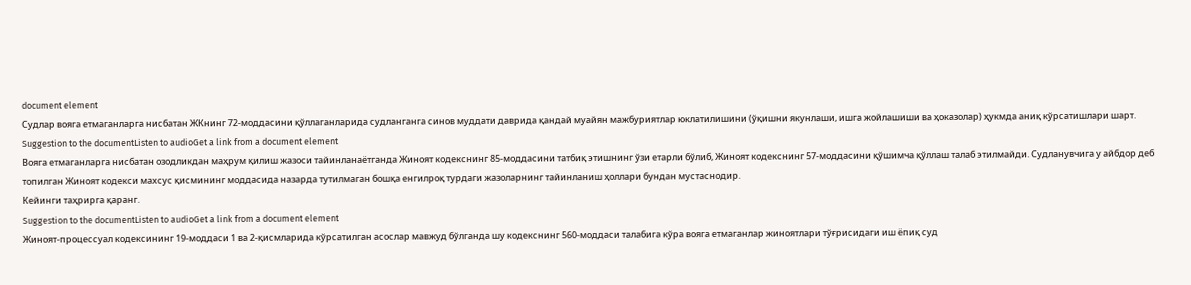document element
Судлар вояга етмаганларга нисбатан ЖКнинг 72-моддасини қўллаганларида судланганга синов муддати даврида қандай муайян мажбуриятлар юклатилишини (ўқишни якунлаши, ишга жойлашиши ва ҳоказолар) ҳукмда аниқ кўрсатишлари шарт.
Suggestion to the documentListen to audioGet a link from a document element
Вояга етмаганларга нисбатан озодликдан маҳрум қилиш жазоси тайинланаётганда Жиноят кодекснинг 85-моддасини татбиқ этишнинг ўзи етарли бўлиб, Жиноят кодекснинг 57-моддасини қўшимча қўллаш талаб этилмайди. Судланувчига у айбдор деб топилган Жиноят кодекси махсус қисмининг моддасида назарда тутилмаган бошқа енгилроқ турдаги жазоларнинг тайинланиш ҳоллари бундан мустаснодир.
Кейинги таҳрирга қаранг.
Suggestion to the documentListen to audioGet a link from a document element
Жиноят-процессуал кодексининг 19-моддаси 1 ва 2-қисмларида кўрсатилган асослар мавжуд бўлганда шу кодекснинг 560-моддаси талабига кўра вояга етмаганлар жиноятлари тўғрисидаги иш ёпиқ суд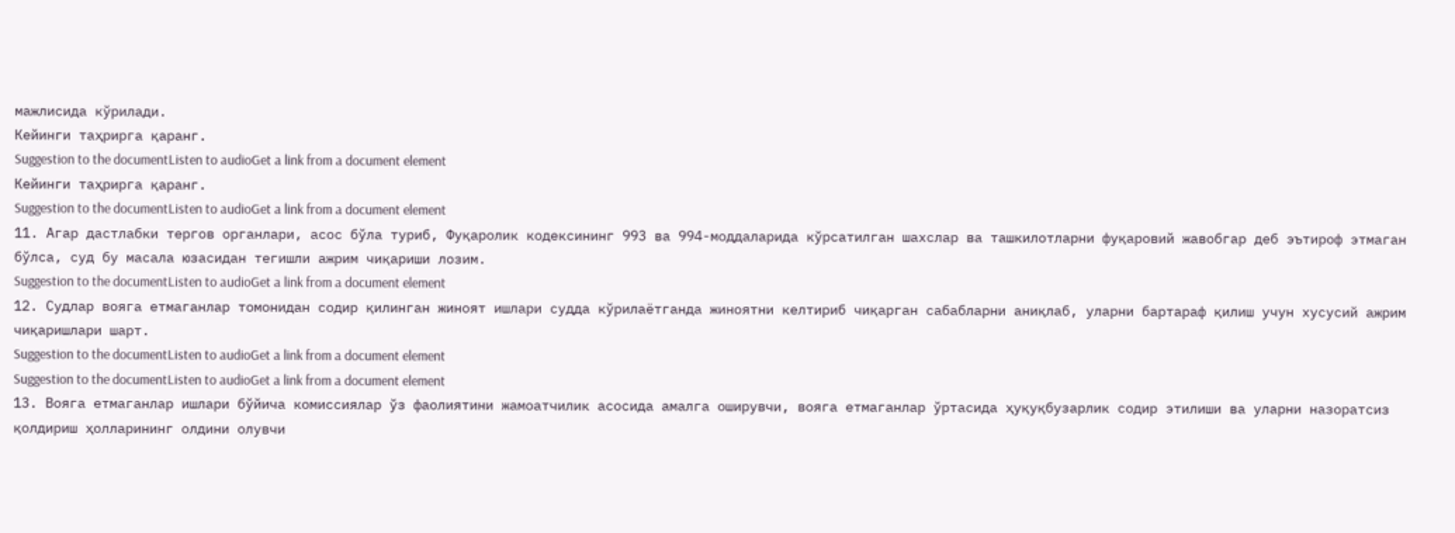мажлисида кўрилади.
Кейинги таҳрирга қаранг.
Suggestion to the documentListen to audioGet a link from a document element
Кейинги таҳрирга қаранг.
Suggestion to the documentListen to audioGet a link from a document element
11. Агар дастлабки тергов органлари, асос бўла туриб, Фуқаролик кодексининг 993 ва 994-моддаларида кўрсатилган шахслар ва ташкилотларни фуқаровий жавобгар деб эътироф этмаган бўлса, суд бу масала юзасидан тегишли ажрим чиқариши лозим.
Suggestion to the documentListen to audioGet a link from a document element
12. Судлар вояга етмаганлар томонидан содир қилинган жиноят ишлари судда кўрилаётганда жиноятни келтириб чиқарган сабабларни аниқлаб, уларни бартараф қилиш учун хусусий ажрим чиқаришлари шарт.
Suggestion to the documentListen to audioGet a link from a document element
Suggestion to the documentListen to audioGet a link from a document element
13. Вояга етмаганлар ишлари бўйича комиссиялар ўз фаолиятини жамоатчилик асосида амалга оширувчи, вояга етмаганлар ўртасида ҳуқуқбузарлик содир этилиши ва уларни назоратсиз қолдириш ҳолларининг олдини олувчи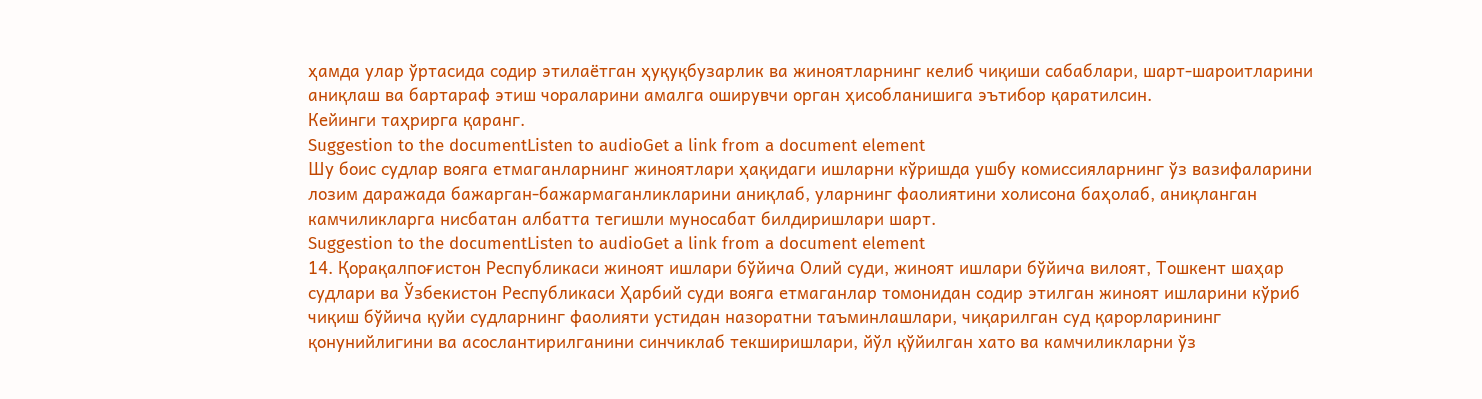ҳамда улар ўртасида содир этилаётган ҳуқуқбузарлик ва жиноятларнинг келиб чиқиши сабаблари, шарт-шароитларини аниқлаш ва бартараф этиш чораларини амалга оширувчи орган ҳисобланишига эътибор қаратилсин.
Кейинги таҳрирга қаранг.
Suggestion to the documentListen to audioGet a link from a document element
Шу боис судлар вояга етмаганларнинг жиноятлари ҳақидаги ишларни кўришда ушбу комиссияларнинг ўз вазифаларини лозим даражада бажарган-бажармаганликларини аниқлаб, уларнинг фаолиятини холисона баҳолаб, аниқланган камчиликларга нисбатан албатта тегишли муносабат билдиришлари шарт.
Suggestion to the documentListen to audioGet a link from a document element
14. Қорақалпоғистон Республикаси жиноят ишлари бўйича Олий суди, жиноят ишлари бўйича вилоят, Тошкент шаҳар судлари ва Ўзбекистон Республикаси Ҳарбий суди вояга етмаганлар томонидан содир этилган жиноят ишларини кўриб чиқиш бўйича қуйи судларнинг фаолияти устидан назоратни таъминлашлари, чиқарилган суд қарорларининг қонунийлигини ва асослантирилганини синчиклаб текширишлари, йўл қўйилган хато ва камчиликларни ўз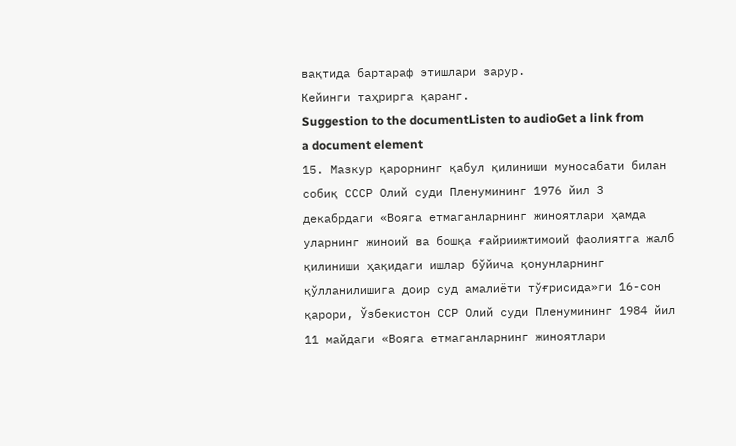вақтида бартараф этишлари зарур.
Кейинги таҳрирга қаранг.
Suggestion to the documentListen to audioGet a link from a document element
15. Мазкур қарорнинг қабул қилиниши муносабати билан собиқ СССР Олий суди Пленумининг 1976 йил 3 декабрдаги «Вояга етмаганларнинг жиноятлари ҳамда уларнинг жиноий ва бошқа ғайриижтимоий фаолиятга жалб қилиниши ҳақидаги ишлар бўйича қонунларнинг қўлланилишига доир суд амалиёти тўғрисида»ги 16-сон қарори, Ўзбекистон ССР Олий суди Пленумининг 1984 йил 11 майдаги «Вояга етмаганларнинг жиноятлари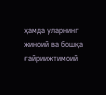ҳамда уларнинг жиноий ва бошқа ғайриижтимоий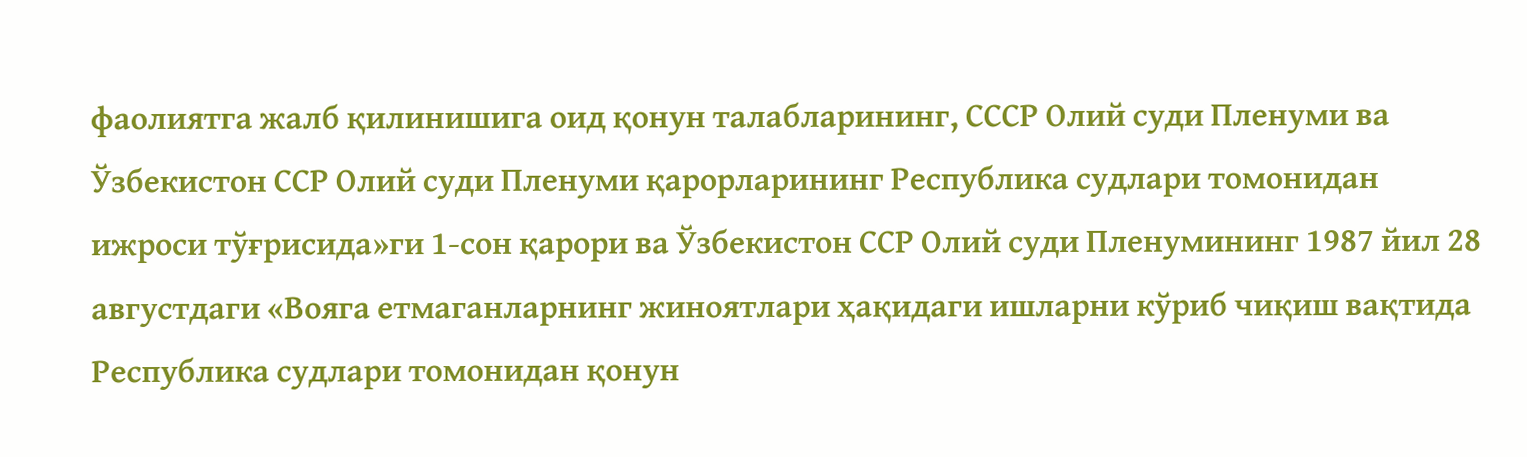фаолиятга жалб қилинишига оид қонун талабларининг, СССР Олий суди Пленуми ва Ўзбекистон ССР Олий суди Пленуми қарорларининг Республика судлари томонидан ижроси тўғрисида»ги 1-сон қарори ва Ўзбекистон ССР Олий суди Пленумининг 1987 йил 28 августдаги «Вояга етмаганларнинг жиноятлари ҳақидаги ишларни кўриб чиқиш вақтида Республика судлари томонидан қонун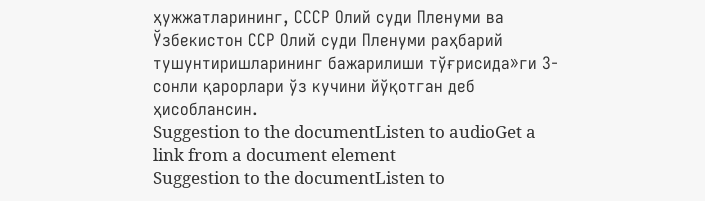ҳужжатларининг, СССР Олий суди Пленуми ва Ўзбекистон ССР Олий суди Пленуми раҳбарий тушунтиришларининг бажарилиши тўғрисида»ги 3-сонли қарорлари ўз кучини йўқотган деб ҳисоблансин.
Suggestion to the documentListen to audioGet a link from a document element
Suggestion to the documentListen to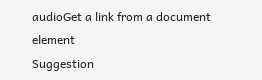audioGet a link from a document element
Suggestion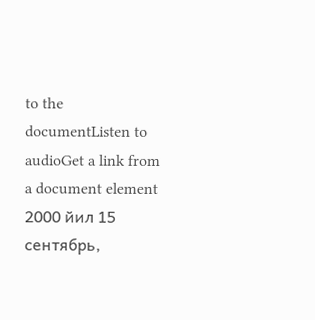to the documentListen to audioGet a link from a document element
2000 йил 15 сентябрь,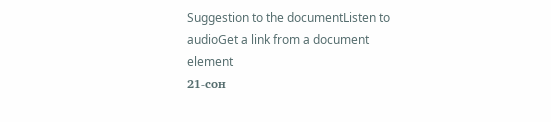Suggestion to the documentListen to audioGet a link from a document element
21-сон